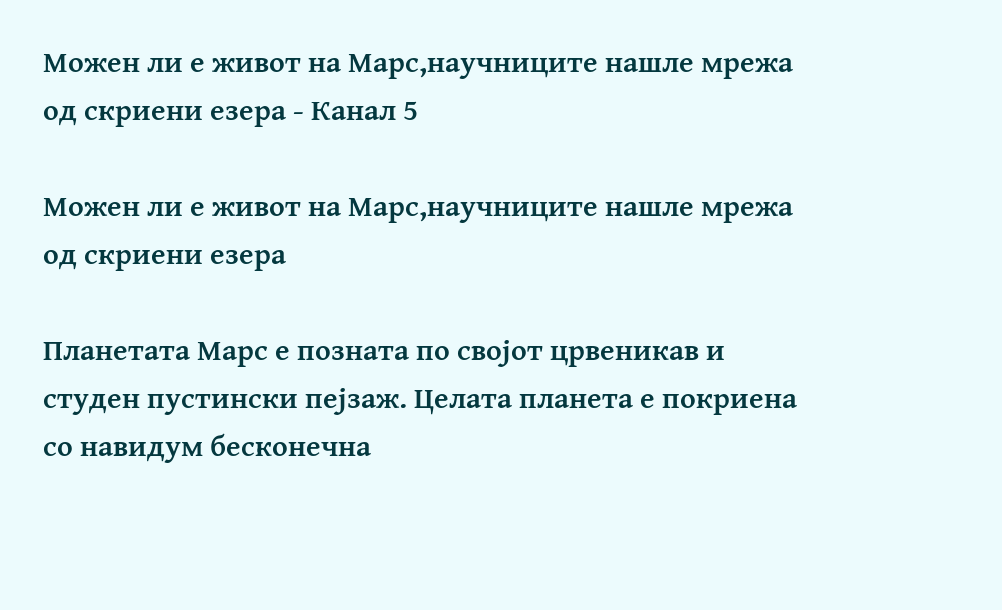Можен ли е живот на Марс,научниците нашле мрежа од скриени езера - Канал 5

Можен ли е живот на Марс,научниците нашле мрежа од скриени езера

Планетата Марс е позната по својот црвеникав и студен пустински пејзаж. Целата планета е покриена со навидум бесконечна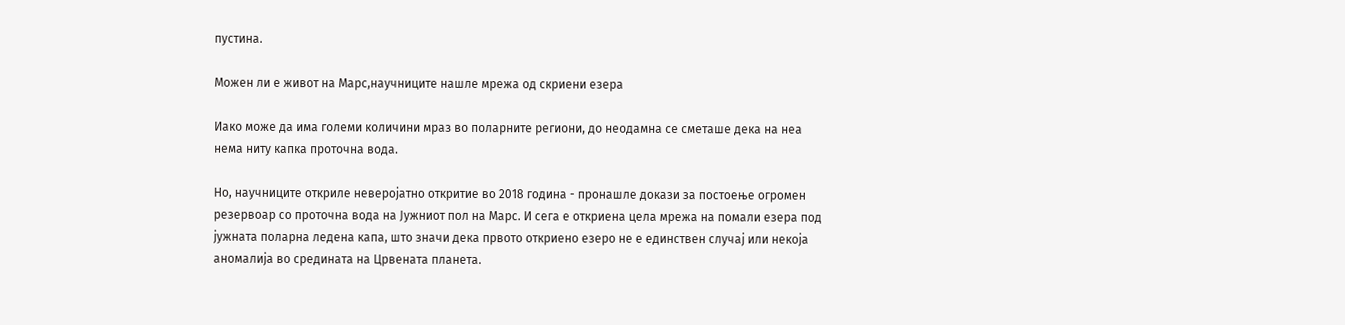пустина.

Можен ли е живот на Марс,научниците нашле мрежа од скриени езера

Иако може да има големи количини мраз во поларните региони, до неодамна се сметаше дека на неа нема ниту капка проточна вода.

Но, научниците откриле неверојатно откритие во 2018 година - пронашле докази за постоење огромен резервоар со проточна вода на Јужниот пол на Марс. И сега е откриена цела мрежа на помали езера под јужната поларна ледена капа, што значи дека првото откриено езеро не е единствен случај или некоја аномалија во средината на Црвената планета.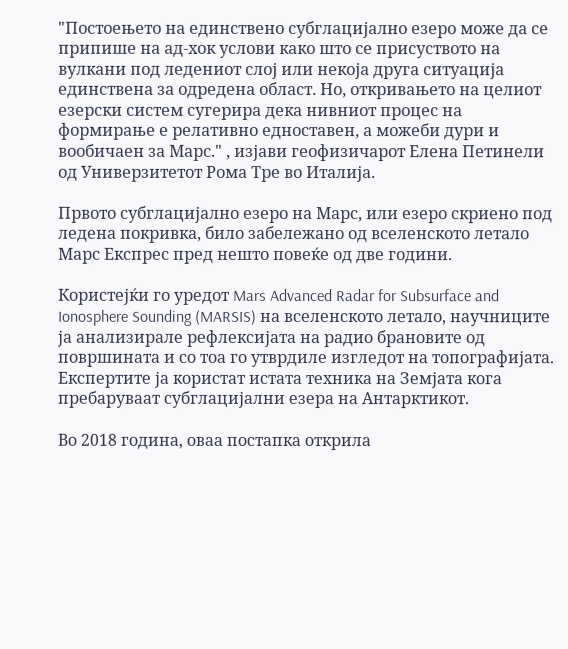"Постоењето на единствено субглацијално езеро може да се припише на ад-хок услови како што се присуството на вулкани под ледениот слој или некоја друга ситуација единствена за одредена област. Но, откривањето на целиот езерски систем сугерира дека нивниот процес на формирање е релативно едноставен, а можеби дури и вообичаен за Марс." , изјави геофизичарот Елена Петинели од Универзитетот Рома Тре во Италија.

Првото субглацијално езеро на Марс, или езеро скриено под ледена покривка, било забележано од вселенското летало Марс Експрес пред нешто повеќе од две години.

Користејќи го уредот Mars Advanced Radar for Subsurface and Ionosphere Sounding (MARSIS) на вселенското летало, научниците ја анализирале рефлексијата на радио брановите од површината и со тоа го утврдиле изгледот на топографијата. Експертите ја користат истата техника на Земјата кога пребаруваат субглацијални езера на Антарктикот.

Во 2018 година, оваа постапка открила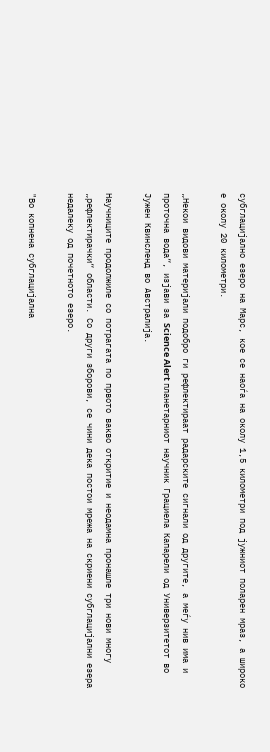субглацијално езеро на Марс, кое се наоѓа на околу 1,5 километри под јужниот поларен мраз, а широко е околу 20 километри.

„Некои видови материјали подобро ги рефлектираат радарските сигнали од другите, а меѓу нив има и проточна вода“, изјави за Science Alert планетарниот научник Грациела Капарели од Универзитетот во Јужен Квинсленд во Австралија.

Научниците продолжиле со потрагата по првото вакво откритие и неодамна пронашле три нови многу „рефлектирачки“ области. Со други зборови, се чини дека постои мрежа на скриени субглацијални езера недалеку од почетното езеро.

"Во копнена субглацијална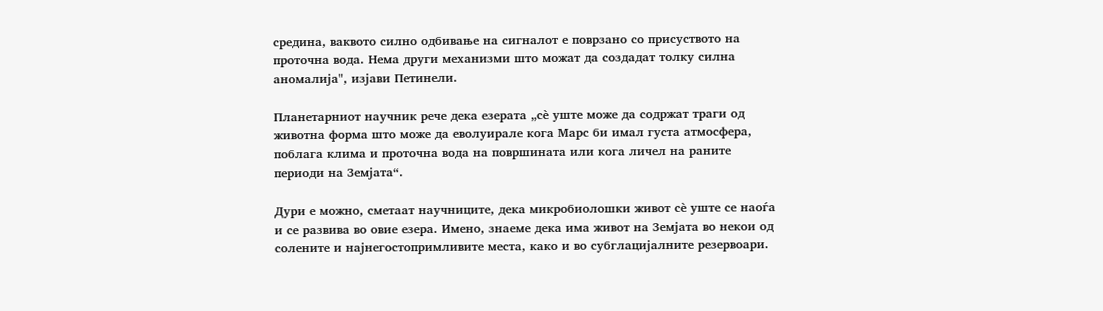средина, ваквото силно одбивање на сигналот е поврзано со присуството на проточна вода. Нема други механизми што можат да создадат толку силна аномалија", изјави Петинели.

Планетарниот научник рече дека езерата „сè уште може да содржат траги од животна форма што може да еволуирале кога Марс би имал густа атмосфера, поблага клима и проточна вода на површината или кога личел на раните периоди на Земјата“.

Дури е можно, сметаат научниците, дека микробиолошки живот сè уште се наоѓа и се развива во овие езера. Имено, знаеме дека има живот на Земјата во некои од солените и најнегостопримливите места, како и во субглацијалните резервоари.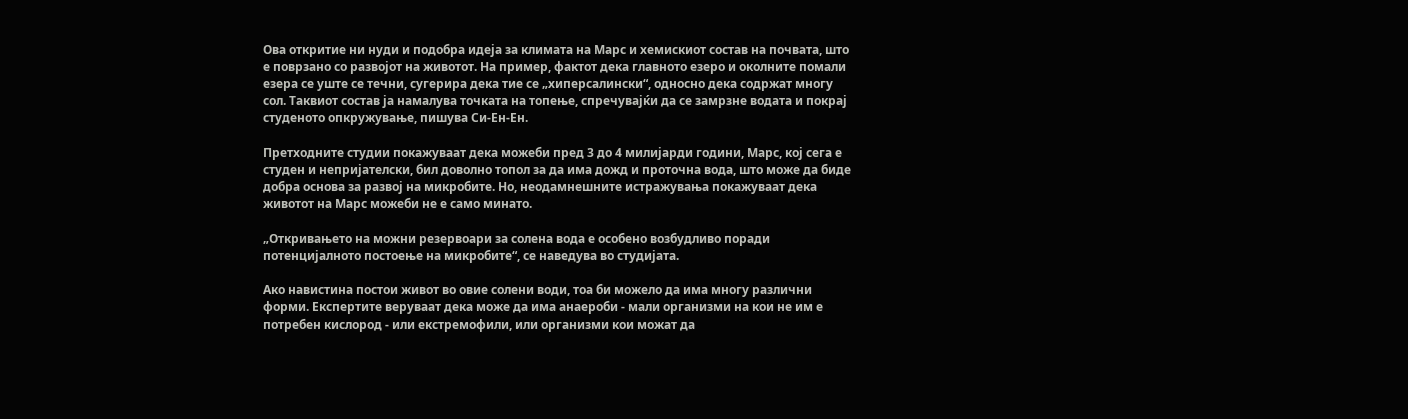Ова откритие ни нуди и подобра идеја за климата на Марс и хемискиот состав на почвата, што е поврзано со развојот на животот. На пример, фактот дека главното езеро и околните помали езера се уште се течни, сугерира дека тие се „хиперсалински“, односно дека содржат многу сол. Таквиот состав ја намалува точката на топење, спречувајќи да се замрзне водата и покрај студеното опкружување, пишува Си-Ен-Ен.

Претходните студии покажуваат дека можеби пред 3 до 4 милијарди години, Марс, кој сега е студен и непријателски, бил доволно топол за да има дожд и проточна вода, што може да биде добра основа за развој на микробите. Но, неодамнешните истражувања покажуваат дека животот на Марс можеби не е само минато.

„Откривањето на можни резервоари за солена вода е особено возбудливо поради потенцијалното постоење на микробите“, се наведува во студијата.

Ако навистина постои живот во овие солени води, тоа би можело да има многу различни форми. Експертите веруваат дека може да има анаероби - мали организми на кои не им е потребен кислород - или екстремофили, или организми кои можат да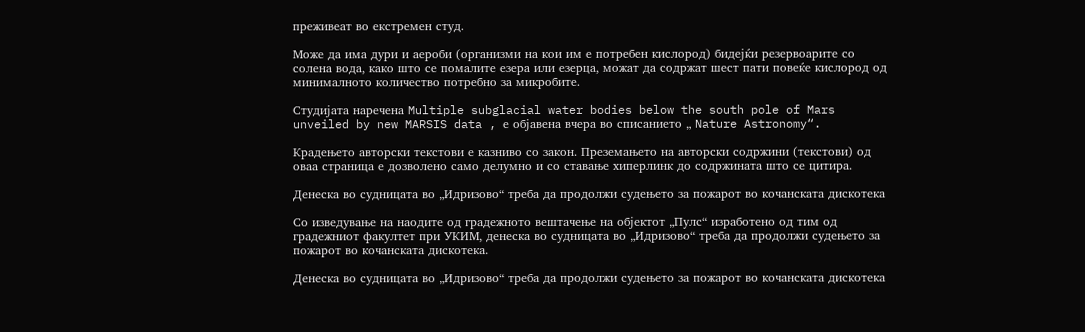преживеат во екстремен студ.

Може да има дури и аероби (организми на кои им е потребен кислород) бидејќи резервоарите со солена вода, како што се помалите езера или езерца, можат да содржат шест пати повеќе кислород од минималното количество потребно за микробите.

Студијата наречена Multiple subglacial water bodies below the south pole of Mars unveiled by new MARSIS data , е објавена вчера во списанието „ Nature Astronomy“.

Крадењето авторски текстови е казниво со закон. Преземањето на авторски содржини (текстови) од оваа страница е дозволено само делумно и со ставање хиперлинк до содржината што се цитира.

Денеска во судницата во „Идризово“ треба да продолжи судењето за пожарот во кочанската дискотека

Со изведување на наодите од градежното вештачење на објектот „Пулс“ изработено од тим од градежниот факултет при УКИМ, денеска во судницата во „Идризово“ треба да продолжи судењето за пожарот во кочанската дискотека.

Денеска во судницата во „Идризово“ треба да продолжи судењето за пожарот во кочанската дискотека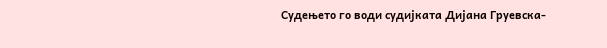Судењето го води судијката Дијана Груевска-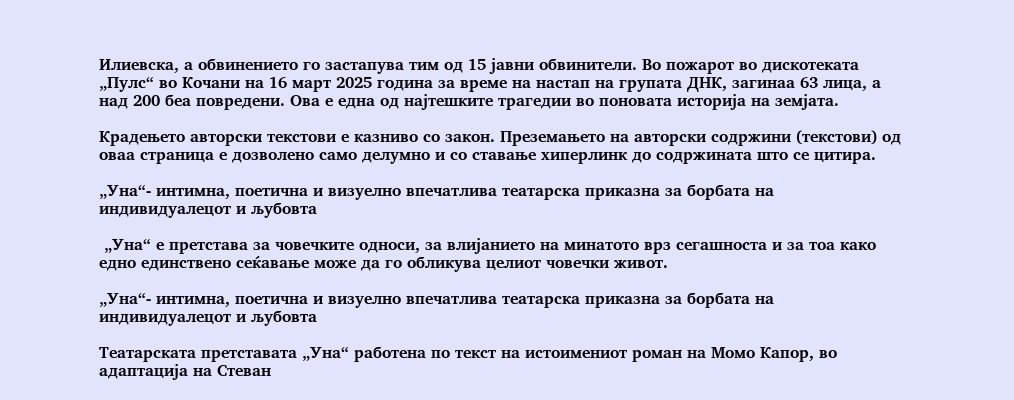Илиевска, а обвинението го застапува тим од 15 јавни обвинители. Во пожарот во дискотеката „Пулс“ во Кочани на 16 март 2025 година за време на настап на групата ДНК, загинаа 63 лица, а над 200 беа повредени. Ова е една од најтешките трагедии во поновата историја на земјата.

Крадењето авторски текстови е казниво со закон. Преземањето на авторски содржини (текстови) од оваа страница е дозволено само делумно и со ставање хиперлинк до содржината што се цитира.

„Уна“- интимна, поетична и визуелно впечатлива театарска приказна за борбата на индивидуалецот и љубовта

 „Уна“ е претстава за човечките односи, за влијанието на минатото врз сегашноста и за тоа како едно единствено сеќавање може да го обликува целиот човечки живот.

„Уна“- интимна, поетична и визуелно впечатлива театарска приказна за борбата на индивидуалецот и љубовта

Театарската претставата „Уна“ работена по текст на истоимениот роман на Момо Капор, во адаптација на Стеван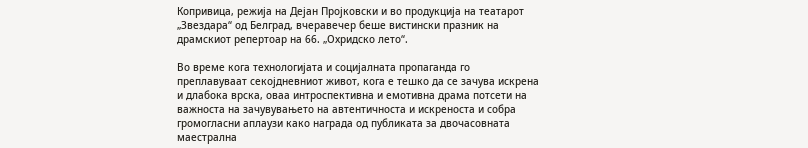Копривица, режија на Дејан Пројковски и во продукција на театарот „Звездара“ од Белград, вчеравечер беше вистински празник на драмскиот репертоар на 66. „Охридско лето“.

Во време кога технологијата и социјалната пропаганда го преплавуваат секојдневниот живот, кога е тешко да се зачува искрена и длабока врска, оваа интроспективна и емотивна драма потсети на важноста на зачувувањето на автентичноста и искреноста и собра громогласни аплаузи како награда од публиката за двочасовната маестрална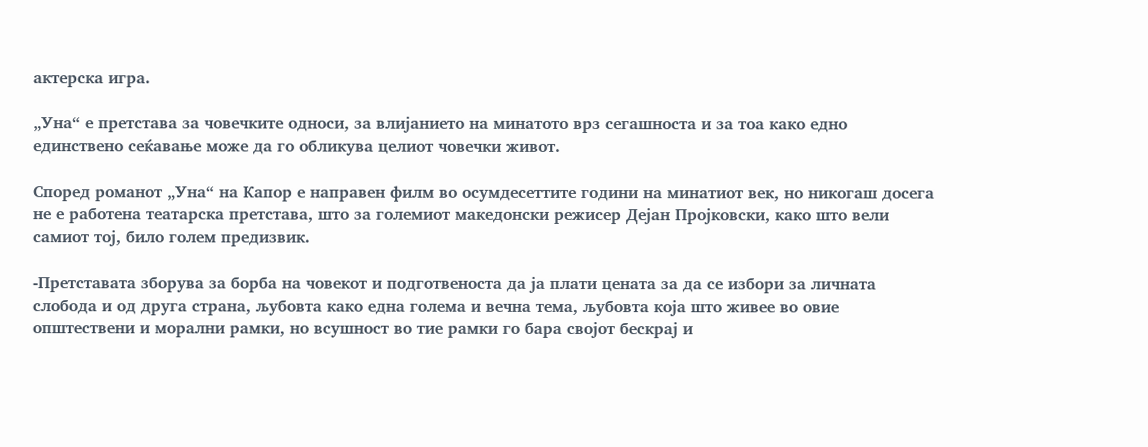актерска игра.

„Уна“ е претстава за човечките односи, за влијанието на минатото врз сегашноста и за тоа како едно единствено сеќавање може да го обликува целиот човечки живот.

Според романот „Уна“ на Капор е направен филм во осумдесеттите години на минатиот век, но никогаш досега не е работена театарска претстава, што за големиот македонски режисер Дејан Пројковски, како што вели самиот тој, било голем предизвик.

-Претставата зборува за борба на човекот и подготвеноста да ја плати цената за да се избори за личната слобода и од друга страна, љубовта како една голема и вечна тема, љубовта која што живее во овие општествени и морални рамки, но всушност во тие рамки го бара својот бескрај и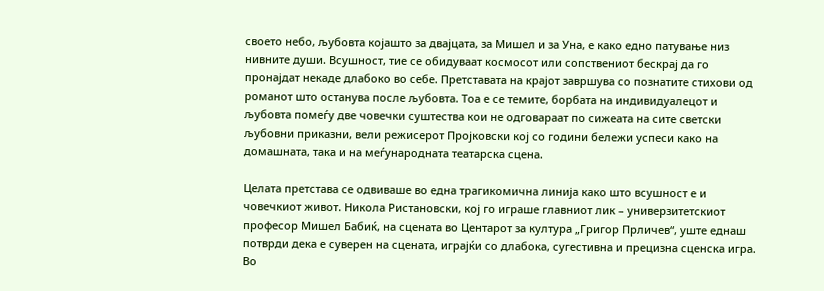своето небо, љубовта којашто за двајцата, за Мишел и за Уна, е како едно патување низ нивните души. Всушност, тие се обидуваат космосот или сопствениот бескрај да го пронајдат некаде длабоко во себе. Претставата на крајот завршува со познатите стихови од романот што останува после љубовта. Тоа е се темите, борбата на индивидуалецот и љубовта помеѓу две човечки суштества кои не одговараат по сижеата на сите светски љубовни приказни, вели режисерот Пројковски кој со години бележи успеси како на домашната, така и на меѓународната театарска сцена.

Целата претстава се одвиваше во една трагикомична линија како што всушност е и човечкиот живот. Никола Ристановски, кој го играше главниот лик – универзитетскиот професор Мишел Бабиќ, на сцената во Центарот за култура „Григор Прличев“, уште еднаш потврди дека е суверен на сцената, играјќи со длабока, сугестивна и прецизна сценска игра. Во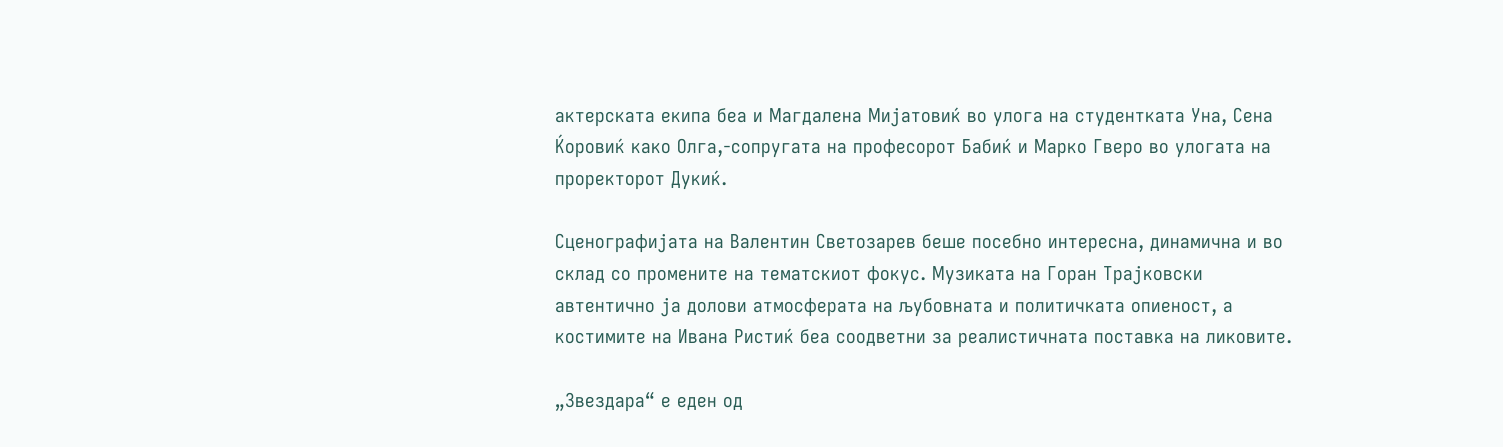актерската екипа беа и Магдалена Мијатовиќ во улога на студентката Уна, Сена Ќоровиќ како Олга,-сопругата на професорот Бабиќ и Марко Гверо во улогата на проректорот Дукиќ.

Сценографијата на Валентин Светозарев беше посебно интересна, динамична и во склад со промените на тематскиот фокус. Музиката на Горан Трајковски автентично ја долови атмосферата на љубовната и политичката опиеност, а костимите на Ивана Ристиќ беа соодветни за реалистичната поставка на ликовите.

„Звездара“ е еден од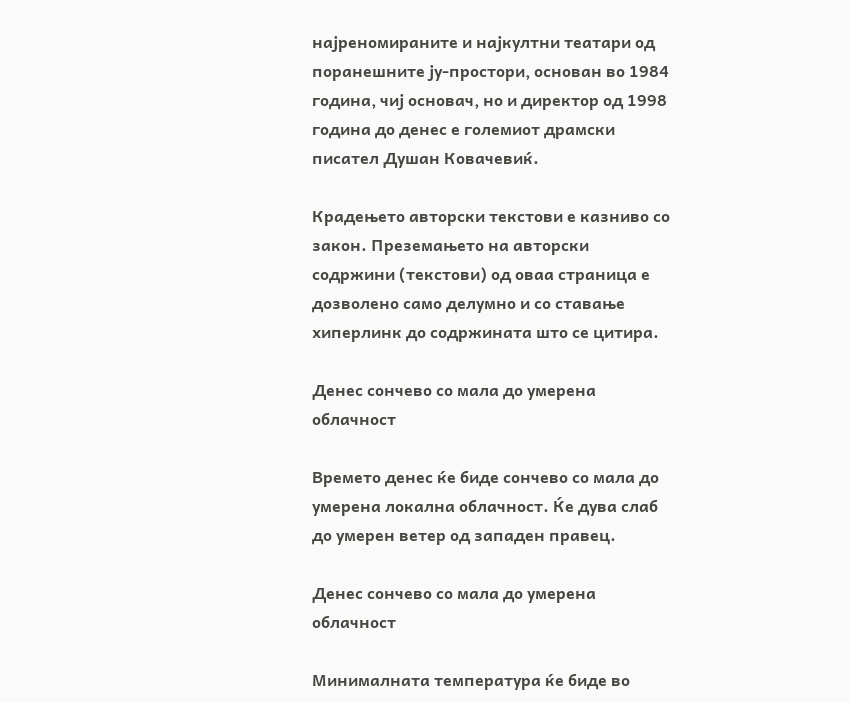најреномираните и најкултни театари од поранешните ју-простори, основан во 1984 година, чиј основач, но и директор од 1998 година до денес е големиот драмски писател Душан Ковачевиќ.

Крадењето авторски текстови е казниво со закон. Преземањето на авторски содржини (текстови) од оваа страница е дозволено само делумно и со ставање хиперлинк до содржината што се цитира.

Денес сончево со мала до умерена облачност

Времето денес ќе биде сончево со мала до умерена локална облачност. Ќе дува слаб до умерен ветер од западен правец.

Денес сончево со мала до умерена облачност

Минималната температура ќе биде во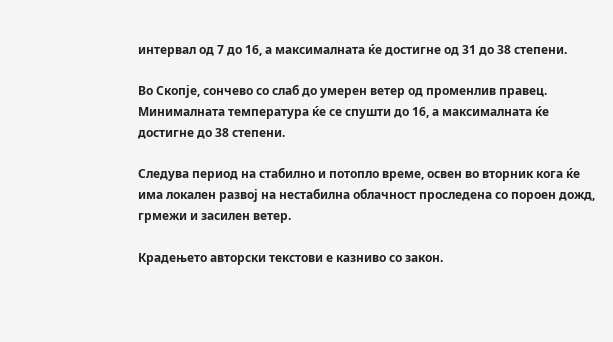интервал од 7 до 16, а максималната ќе достигне од 31 до 38 степени.

Во Скопје, сончево со слаб до умерен ветер од променлив правец. Минималната температура ќе се спушти до 16, а максималната ќе достигне до 38 степени.

Следува период на стабилно и потопло време, освен во вторник кога ќе има локален развој на нестабилна облачност проследена со пороен дожд, грмежи и засилен ветер.

Крадењето авторски текстови е казниво со закон.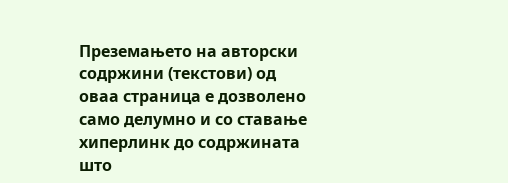Преземањето на авторски содржини (текстови) од оваа страница е дозволено само делумно и со ставање хиперлинк до содржината што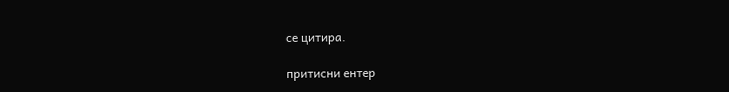се цитира.

притисни ентер